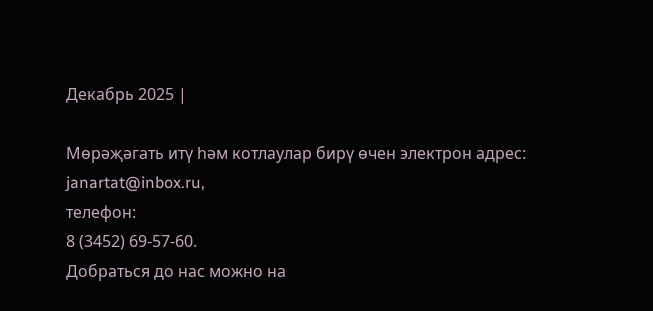Декабрь 2025 |

Мөрәҗәгать итү һәм котлаулар бирү өчен электрон адрес:
janartat@inbox.ru,
телефон:
8 (3452) 69-57-60.
Добраться до нас можно на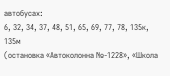автобусах:
6, 32, 34, 37, 48, 51, 65, 69, 77, 78, 135к, 135м
(остановка «Автоколонна №-1228», «Школа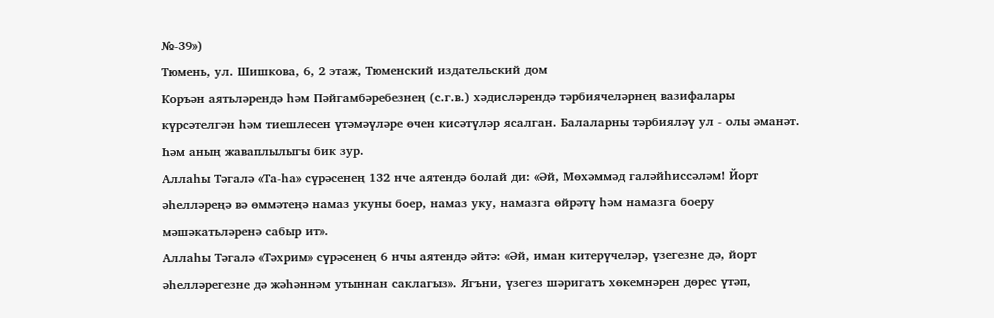№-39»)
Тюмень, ул. Шишкова, 6, 2 этаж, Тюменский издательский дом
Коръән аятьләрендә һәм Пәйгамбәребезнең (с.г.в.) хәдисләрендә тәрбиячеләрнең вазифалары күрсәтелгән һәм тиешлесен үтәмәүләре өчен кисәтүләр ясалган. Балаларны тәрбияләү ул - олы әманәт. Һәм аның жаваплылыгы бик зур.
Аллаһы Тәгалә «Та-һа» сүрәсенең 132 нче аятендә болай ди: «Әй, Мөхәммәд галәйһиссәләм! Йорт әһелләреңә вә өммәтеңә намаз укуны боер, намаз уку, намазга өйрәтү һәм намазга боеру мәшәкатьләренә сабыр ит».
Аллаһы Тәгалә «Тәхрим» сүрәсенең 6 нчы аятендә әйтә: «Әй, иман китерүчеләр, үзегезне дә, йорт әһелләрегезне дә жәһәннәм утыннан саклагыз». Ягъни, үзегез шәригатъ хөкемнәрен дөрес үтәп,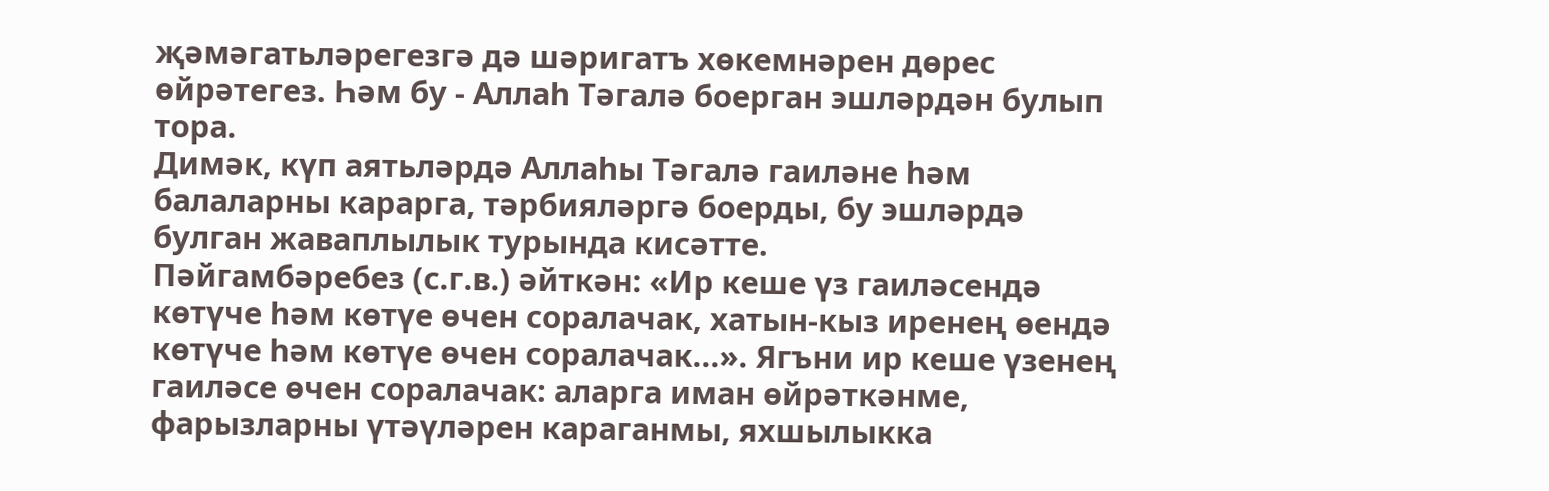җәмәгатьләрегезгә дә шәригатъ хөкемнәрен дөрес өйрәтегез. Һәм бу - Аллаһ Тәгалә боерган эшләрдән булып тора.
Димәк, күп аятьләрдә Аллаһы Тәгалә гаиләне һәм балаларны карарга, тәрбияләргә боерды, бу эшләрдә булган жаваплылык турында кисәтте.
Пәйгамбәребез (с.г.в.) әйткән: «Ир кеше үз гаиләсендә көтүче һәм көтүе өчен соралачак, хатын-кыз иренең өендә көтүче һәм көтүе өчен соралачак...». Ягъни ир кеше үзенең гаиләсе өчен соралачак: аларга иман өйрәткәнме, фарызларны үтәүләрен караганмы, яхшылыкка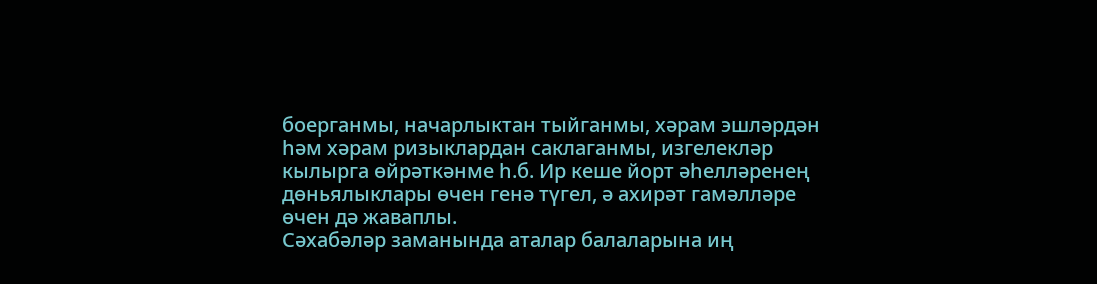боерганмы, начарлыктан тыйганмы, хәрам эшләрдән һәм хәрам ризыклардан саклаганмы, изгелекләр кылырга өйрәткәнме һ.б. Ир кеше йорт әһелләренең дөньялыклары өчен генә түгел, ә ахирәт гамәлләре өчен дә жаваплы.
Сәхабәләр заманында аталар балаларына иң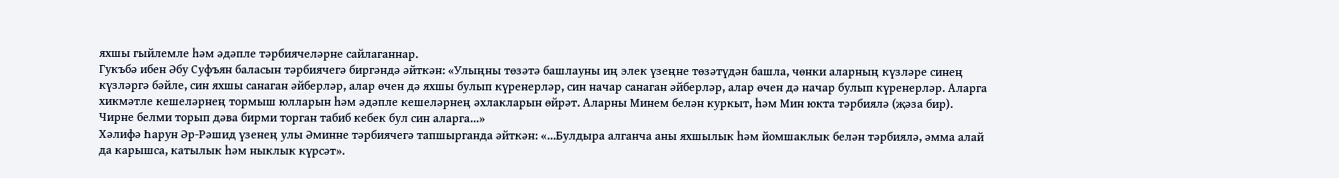яхшы гыйлемле һәм әдәпле тәрбиячеләрне сайлаганнар.
Гукъбә ибен Әбу Суфъян баласын тәрбиячегә биргәндә әйткән: «Улыңны төзәтә башлауны иң элек үзеңне төзәтүдән башла, чөнки аларның күзләре синең күзләргә бәйле, син яхшы санаган әйберләр, алар өчен дә яхшы булып күренерләр, син начар санаган әйберләр, алар өчен дә начар булып күренерләр. Аларга хикмәтле кешеләрнең тормыш юлларын һәм әдәпле кешеләрнең әхлакларын өйрәт. Аларны Минем белән куркыт, һәм Мин юкта тәрбиялә (җәза бир). Чирне белми торып дәва бирми торган табиб кебек бул син аларга...»
Хәлифә Һарун Әр-Рәшид үзенең улы Әминне тәрбиячегә тапшырганда әйткән: «...Булдыра алганча аны яхшылык һәм йомшаклык белән тәрбиялә, әмма алай да карышса, катылык һәм ныклык күрсәт».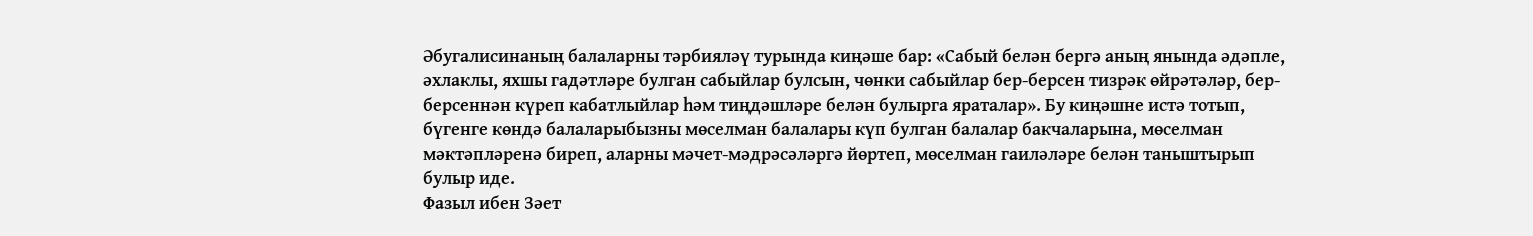Әбугалисинаның балаларны тәрбияләү турында киңәше бар: «Сабый белән бергә аның янында әдәпле, әхлаклы, яхшы гадәтләре булган сабыйлар булсын, чөнки сабыйлар бер-берсен тизрәк өйрәтәләр, бер-берсеннән күреп кабатлыйлар һәм тиңдәшләре белән булырга яраталар». Бу киңәшне истә тотып, бүгенге көндә балаларыбызны мөселман балалары күп булган балалар бакчаларына, мөселман мәктәпләренә биреп, аларны мәчет-мәдрәсәләргә йөртеп, мөселман гаиләләре белән таныштырып булыр иде.
Фазыл ибен Зәет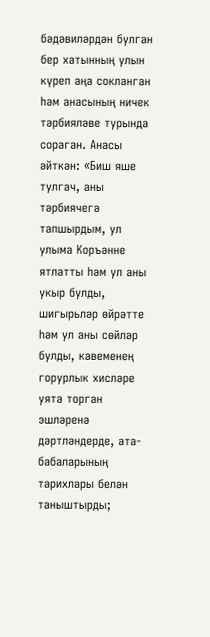бәдәвиләрдән булган бер хатынның улын күреп аңа сокланган һәм анасының ничек тәрбияләве турында сораган. Анасы әйткән: «Биш яше тулгач, аны тәрбиячегә тапшырдым, ул улыма Коръәнне ятлатты һәм ул аны укыр булды, шигырьләр өйрәтте һәм ул аны сөйләр булды, кавеменең горурлык хисләре уята торган эшләренә дәртләндерде, ата-бабаларының тарихлары белән таныштырды;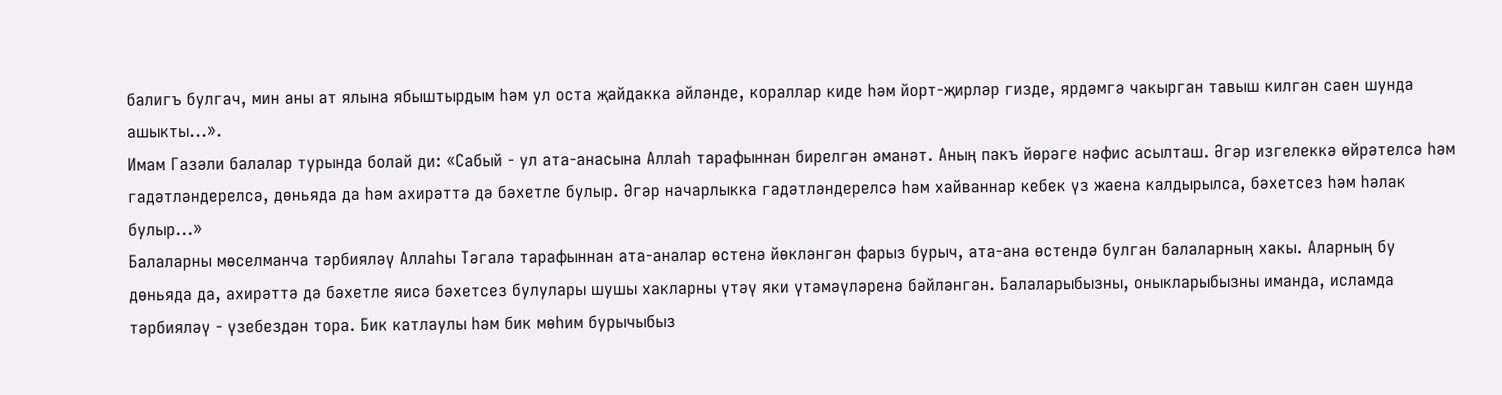балигъ булгач, мин аны ат ялына ябыштырдым һәм ул оста җайдакка әйләнде, кораллар киде һәм йорт-җирләр гизде, ярдәмгә чакырган тавыш килгән саен шунда ашыкты...».
Имам Газәли балалар турында болай ди: «Сабый - ул ата-анасына Аллаһ тарафыннан бирелгән әманәт. Аның пакъ йөрәге нәфис асылташ. Әгәр изгелеккә өйрәтелсә һәм гадәтләндерелсә, дөньяда да һәм ахирәттә дә бәхетле булыр. Әгәр начарлыкка гадәтләндерелсә һәм хайваннар кебек үз жаена калдырылса, бәхетсез һәм һәлак булыр...»
Балаларны мөселманча тәрбияләү Аллаһы Тәгалә тарафыннан ата-аналар өстенә йөкләнгән фарыз бурыч, ата-ана өстендә булган балаларның хакы. Аларның бу дөньяда да, ахирәттә дә бәхетле яисә бәхетсез булулары шушы хакларны үтәү яки үтәмәүләренә бәйләнгән. Балаларыбызны, оныкларыбызны иманда, исламда тәрбияләү - үзебездән тора. Бик катлаулы һәм бик мөһим бурычыбыз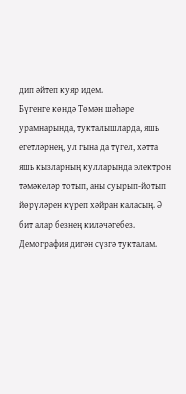дип әйтеп куяр идем.
Бүгенге көндә Төмән шәһәре урамнарында, тукталышларда, яшь егетләрнең, ул гына да түгел, хәтта яшь кызларның кулларында электрон тәмәкеләр тотып, аны суырып-йотып йөрүләрен күреп хәйран каласың. Ә бит алар безнең киләчәгебез. Демография дигән сүзгә тукталам.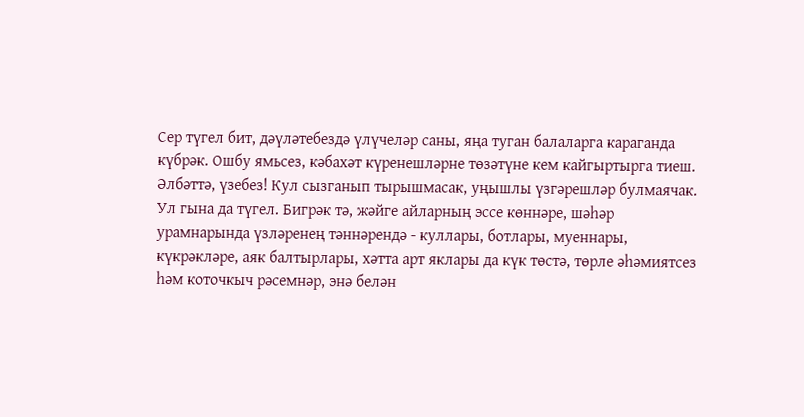Сер түгел бит, дәүләтебездә үлүчеләр саны, яңа туган балаларга караганда күбрәк. Ошбу ямьсез, кәбахәт күренешләрне төзәтүне кем кайгыртырга тиеш. Әлбәттә, үзебез! Кул сызганып тырышмасак, уңышлы үзгәрешләр булмаячак.
Ул гына да түгел. Бигрәк тә, жәйге айларның эссе көннәре, шәһәр урамнарында үзләренең тәннәрендә - куллары, ботлары, муеннары, күкрәкләре, аяк балтырлары, хәтта арт яклары да күк төстә, төрле әһәмиятсез һәм коточкыч рәсемнәр, энә белән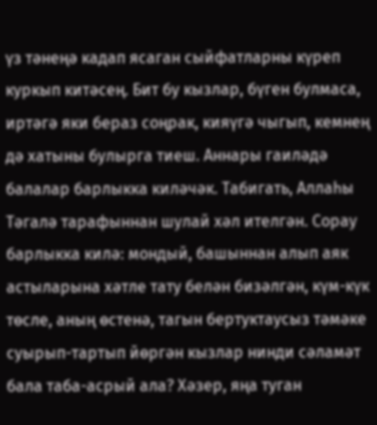үз тәнеңә кадап ясаган сыйфатларны күреп куркып китәсең. Бит бу кызлар, бүген булмаса, иртәгә яки бераз соңрак, кияүгә чыгып, кемнең дә хатыны булырга тиеш. Аннары гаиләдә балалар барлыкка киләчәк. Табигать, Аллаһы Тәгалә тарафыннан шулай хәл ителгән. Сорау барлыкка килә: мондый, башыннан алып аяк астыларына хәтле тату белән бизәлгән, күм-күк төсле, аның өстенә, тагын бертуктаусыз тәмәке суырып-тартып йөргән кызлар нинди сәламәт бала таба-асрый ала? Хәзер, яңа туган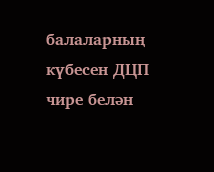балаларның күбесен ДЦП чире белән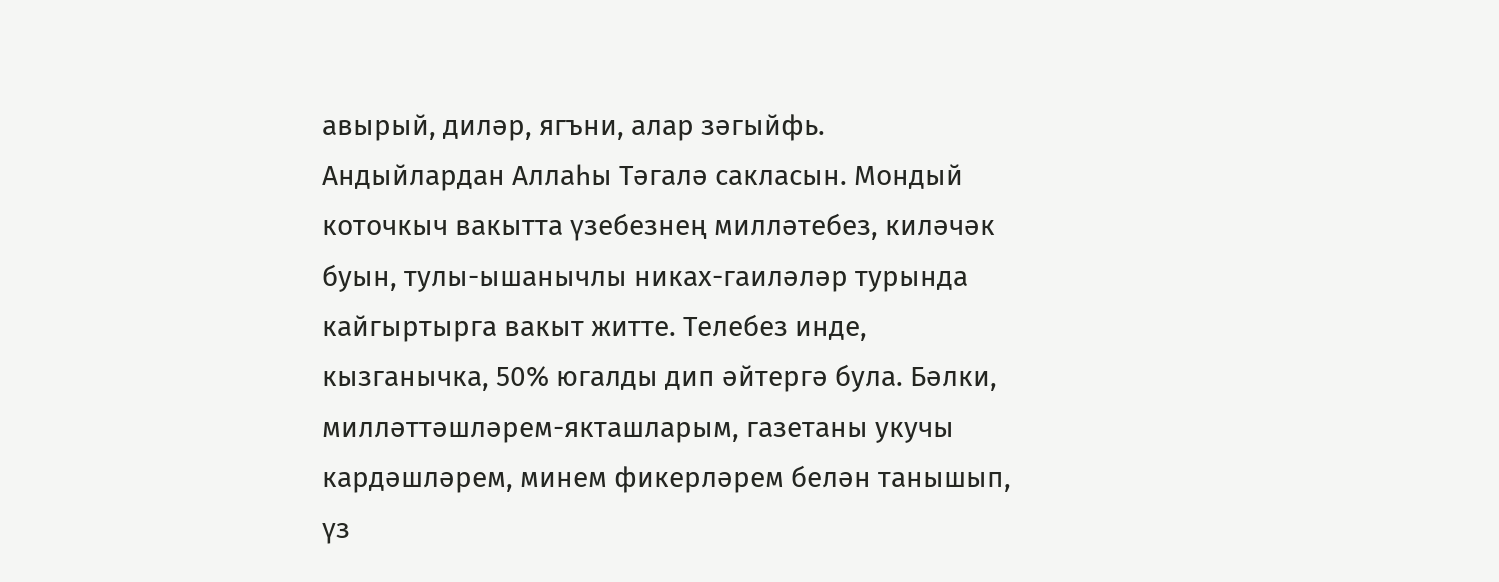авырый, диләр, ягъни, алар зәгыйфь. Андыйлардан Аллаһы Тәгалә сакласын. Мондый коточкыч вакытта үзебезнең милләтебез, киләчәк буын, тулы-ышанычлы никах-гаиләләр турында кайгыртырга вакыт житте. Телебез инде, кызганычка, 50% югалды дип әйтергә була. Бәлки, милләттәшләрем-якташларым, газетаны укучы кардәшләрем, минем фикерләрем белән танышып, үз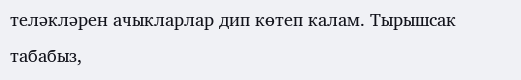теләкләрен ачыкларлар дип көтеп калам. Тырышсак табабыз,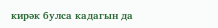кирәк булса кадагын да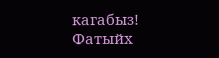кагабыз!
Фатыйх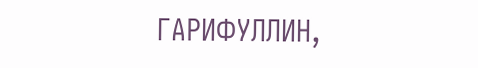ГАРИФУЛЛИН,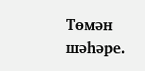Төмән шәһәре.